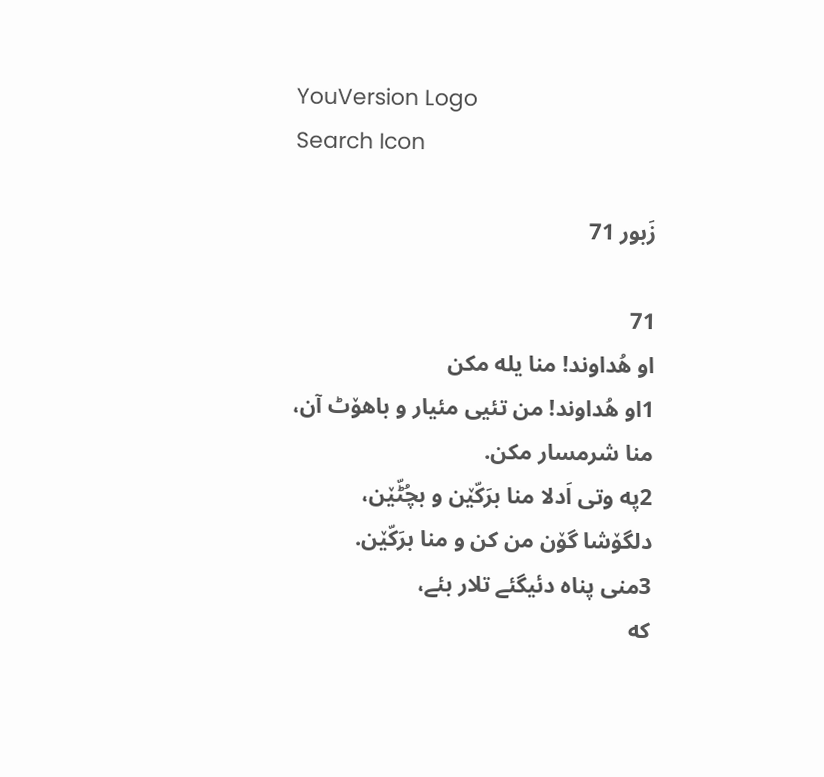YouVersion Logo
Search Icon

زَبور 71

71
او هُداوند! منا یله مکن
1او هُداوند! من تئیی مئیار و باهۆٹ آن،
منا شرمسار مکن.
2په وتی اَدلا منا برَکّێن و بچُٹّێن،
دلگۆشا گۆن من کن و منا برَکّێن.
3منی پناه دئیگئے تلار بئے،
که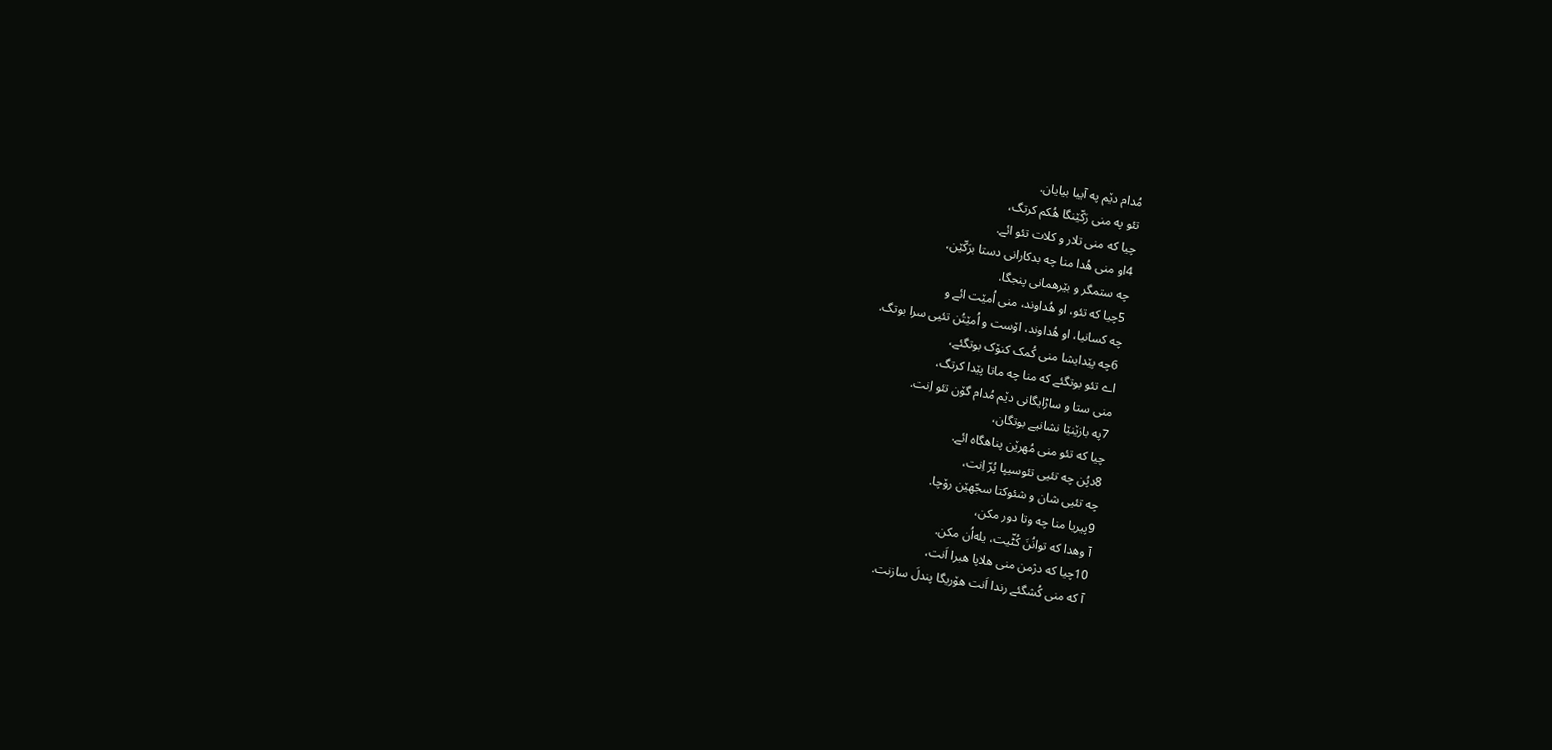مُدام دێم په آییا بیایان.
تئو په منی رَکّێنگا هُکم کرتگ،
چیا که منی تلار و کلات تئو ائے.
4او منی هُدا منا چه بدکارانی دستا برَکّێن،
چه ستمگر و بێرهمانی پنجگا.
5چیا که تئو، او هُداوند، منی اُمێت ائے و
چه کسانیا، او هُداوند، اۆست و اُمێتُن تئیی سرا بوتگ.
6چه پێدایشا منی کُمک کنۆک بوتگئے،
اے تئو بوتگئے که منا چه ماتا پێدا کرتگ،
منی ستا و ساڑایگانی دێم مُدام گۆن تئو اِنت.
7په بازێنێا نشانیے بوتگان،
چیا که تئو منی مُهرێن پناهگاه ائے.
8دپُن چه تئیی تئوسیپا پُرّ اِنت،
چه تئیی شان و شئوکتا سجّهێن رۆچا.
9پیریا منا چه وتا دور مکن،
آ وهدا که توانُنَ کُٹّیت، یله‌اُن مکن.
10چیا که دژمن منی هلاپا هبرا اَنت،
آ که منی کُشگئے رندا اَنت هۆریگا پندلَ سازنت.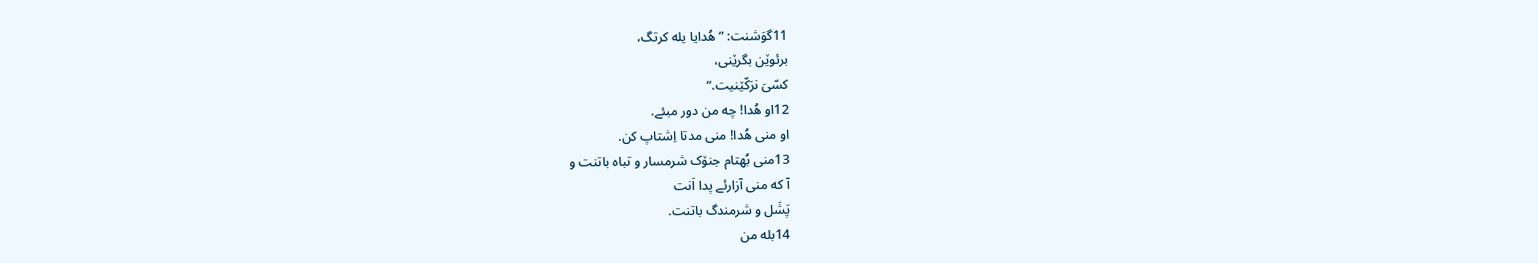11گوَشنت: ”هُدایا یله کرتگ،
برئوێن بگرێنی،
کسّیَ نرَکّێنیت.“
12او هُدا! چه من دور مبئے.
او منی هُدا! منی مدتا اِشتاپ کن.
13منی بُهتام جنۆک شرمسار و تباه باتنت و
آ که منی آزارئے پدا اَنت
پَشَل و شرمندگ باتنت.
14بله من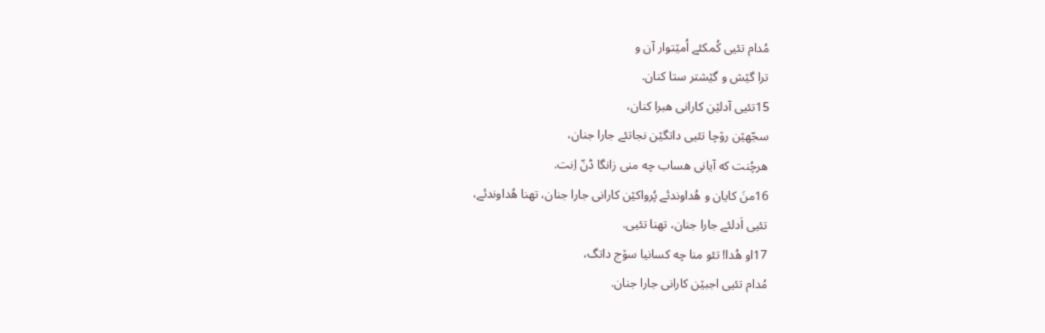مُدام تئیی کُمکئے اُمێتوار آن و
ترا گێش و گێشتر ستا کنان.
15تئیی آدلێن کارانی هبرا کنان،
سجّهێن رۆچا تئیی داتگێن نجاتئے جارا جنان،
هرچُنت که آیانی هساب چه منی زانگا ڈنّ اِنت.
16منَ کایان و هُداوندئے پُرواکێن کارانی جارا جنان، تهنا هُداوندئے،
تئیی اَدلئے جارا جنان، تهنا تئیی.
17او هُدا! تئو منا چه کسانیا سۆج داتگ،
مُدام تئیی اجبێن کارانی جارا جنان.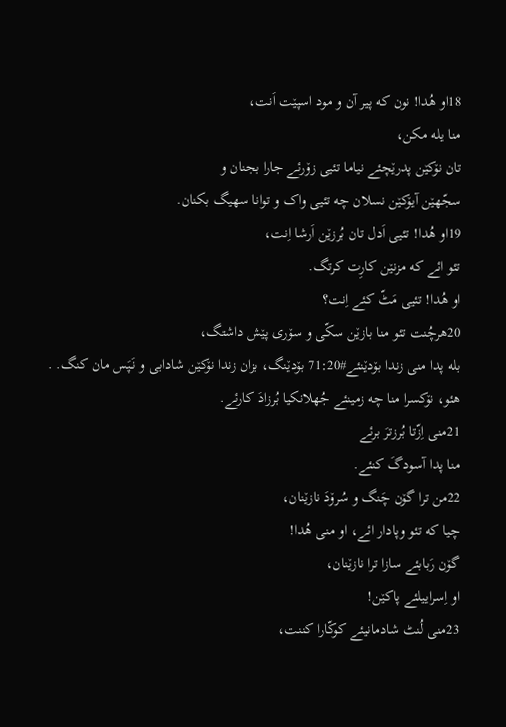18او هُدا! نون که پیر آن و مود اسپێت اَنت،
منا یله مکن،
تان نۆکێن پدرێچئے نیاما تئیی زۆرئے جارا بجنان و
سجّهێن آیۆکێن نسلان چه تئیی واک و توانا سهیگ بکنان.
19او هُدا! تئیی اَدل تان بُرزێن اَرشا اِنت،
تئو ائے که مزنێن کارِت کرتگ.
او هُدا! تئیی مَٹّ کئے اِنت؟
20هرچُنت تئو منا بازێن سکّی و سۆری پێش داشتگ،
بله پدا منی زندا بۆدێنئے#71:20 بۆدێنگ، بزان زندا نۆکێن شادابی و نَپَس مان کنگ. .
هئو، نۆکسرا منا چه زمینئے جُهلانکیا بُرزادَ کارئے.
21منی اِزّتا بُرزترَ برئے
منا پدا آسودگَ کنئے.
22من ترا گۆن چَنگ و سُرۆدَ نازێنان،
چیا که تئو وپادار ائے، او منی هُدا!
گۆن رَبابئے سازا ترا نازێنان،
او اِسراییلئے پاکێن!
23منی لُنٹ شادمانیئے کوکّارا کننت،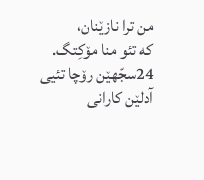من ترا نازێنان،
که تئو منا مۆکِتگ.
24سجّهێن رۆچا تئیی آدلێن کارانی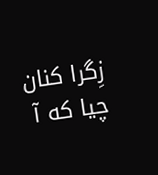زِگرا کنان
چیا که آ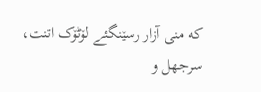که منی آزار رسێنگئے لۆٹۆک اتنت،
سرجهل و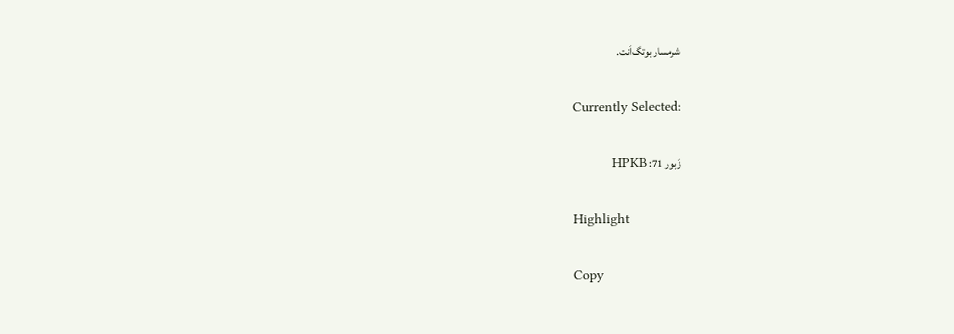شرمسار بوتگ‌اَنت.

Currently Selected:

زَبور 71: HPKB

Highlight

Copy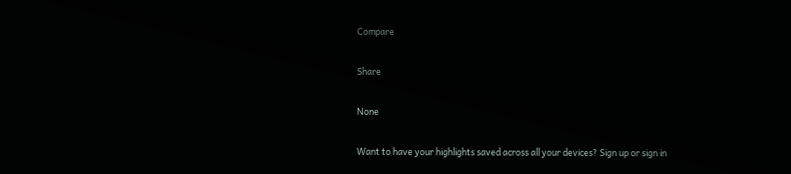Compare

Share

None

Want to have your highlights saved across all your devices? Sign up or sign in